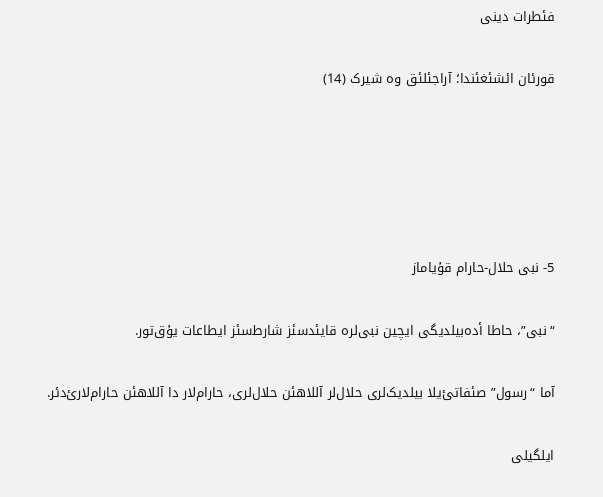فئطرات دینی

قورئان ائشئغئندا؛ آراجئلئق وە شیرک (14)





5- نبی حلال-حارام قۇیاماز

“نبی”، حاطا أدەبیلدیگی ایچین نبی‌لرە قایئدسئز شارط‌سئز ایطاعات یۇق‌تور.

آما “رسول” صئفاتئ‌یلا بیلدیک‌لری حلال‌لر آللاهئن حلال‌لری، حارام‌لار دا آللاهئن حارام‌لارئ‌دئر.

ایلگیلی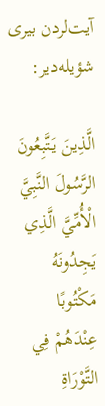آیت‌لردن بیری شؤیلەدیر:

الَّذِينَ يَتَّبِعُونَ الرَّسُولَ النَّبِيَّ الْأُمِّيَّ الَّذِي يَجِدُونَهُ مَكْتُوبًا عِنْدَهُمْ فِي التَّوْرَاةِ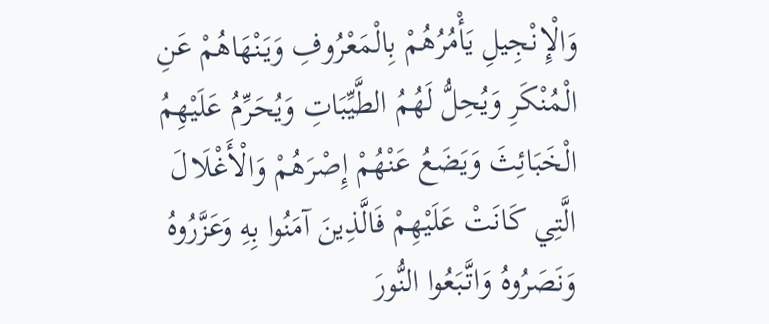وَالْإِنْجِيلِ يَأْمُرُهُمْ بِالْمَعْرُوفِ وَيَنْهَاهُمْ عَنِ الْمُنْكَرِ وَيُحِلُّ لَهُمُ الطَّيِّبَاتِ وَيُحَرِّمُ عَلَيْهِمُ الْخَبَائِثَ وَيَضَعُ عَنْهُمْ إِصْرَهُمْ وَالْأَغْلَالَ الَّتِي كَانَتْ عَلَيْهِمْ فَالَّذِينَ آمَنُوا بِهِ وَعَزَّرُوهُ وَنَصَرُوهُ وَاتَّبَعُوا النُّورَ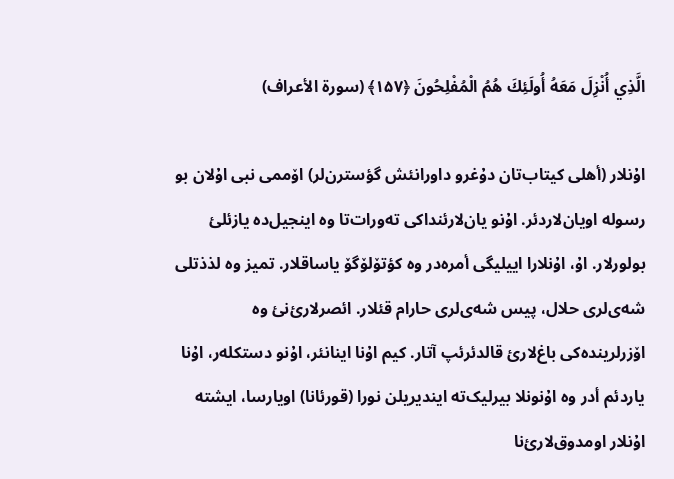الَّذِي أُنْزِلَ مَعَهُ أُولَئِكَ هُمُ الْمُفْلِحُونَ ﴿۱۵۷﴾ (سورة الأعراف)

اۇنلار (أهلی کیتاب‌تان دۇغرو داورانئش گؤسترن‌لر) اۆممی نبی اۇلان بو رسولە اویان‌لاردئر. اۇنو یان‌لارئنداکی تەورات‌تا وە اینجیل‌دە یازئلئ بولورلار. اۇ، اۇنلارا اییلیگی أمرەدر وە کؤتۆلۆگۆ یاساقلار. تمیز وە لذذتلی شەی‌لری حلال، پیس شەی‌لری حارام قئلار. ائصرلارئ‌نئ وە اۆزرلریندەکی باغ‌لارئ قالدئرئپ آتار. کیم اۇنا اینانئر، اۇنو دستکلەر، اۇنا یاردئم أدر وە اۇنونلا بیرلیک‌تە ایندیریلن نورا (قورئانا) اویارسا، ایشتە اۇنلار اومدوق‌لارئ‌نا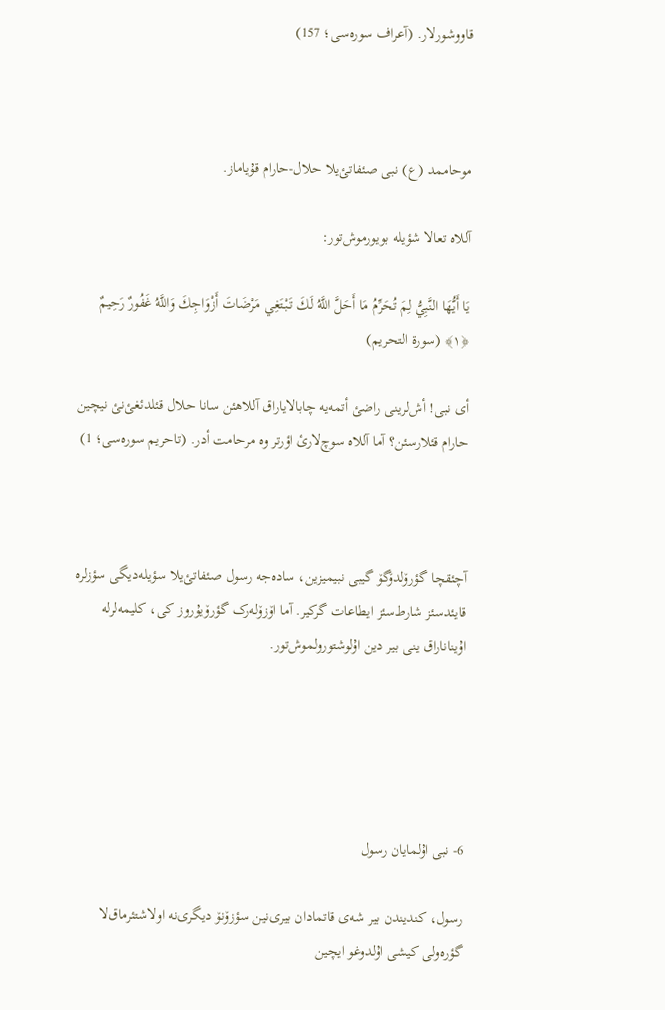قاووشورلار. (آعراف سورەسی؛ 157)



موحاممد (ع) نبی صئفاتئ‌یلا حلال-حارام قۇیاماز.

آللاە تعالا شؤیلە بویورموش‌تور:

يَا أَيُّهَا النَّبِيُّ لِمَ تُحَرِّمُ مَا أَحَلَّ اللَّهُ لَكَ تَبْتَغِي مَرْضَاتَ أَزْوَاجِكَ وَاللَّهُ غَفُورٌ رَحِيمٌ ﴿۱﴾ (سورة التحریم)

أی نبی! أش‌لرینی راضئ أتمەیە چابالایاراق آللاهئن سانا حلال قئلدئغئ‌نئ نیچین حارام قئلارسئن؟ آما آللاە سوچ‌لارئ اؤرتر وە مرحامت أدر. (تاحریم سورەسی؛ 1)



آچئقچا گؤرۆلدۆگۆ گیبی نبیمیزین، سادەجە رسول صئفاتئ‌یلا سؤیلەدیگی سؤزلرە قایئدسئز شارط‌سئز ایطاعات گرکیر. آما اۆزۆلەرک گؤرۆیۇروز کی، کلیمەلرلە اۇیناناراق ینی بیر دین اۇلوشتورولموش‌تور.





6- نبی اۇلمایان رسول

رسول، کندیندن بیر شەی قاتمادان بیری‌نین سؤزۆنۆ دیگری‌نە اولاشتئرماق‌لا گؤرەولی کیشی اۇلدوغو ایچین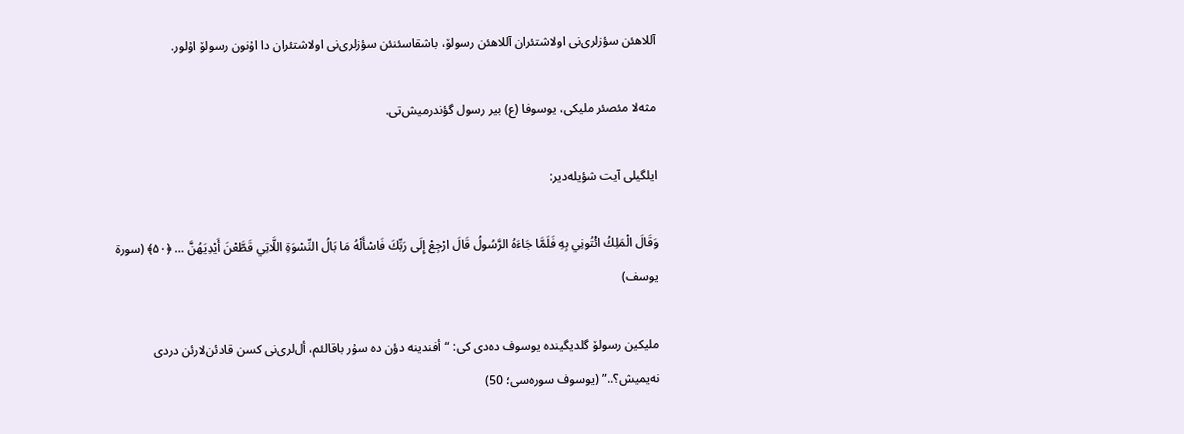آللاهئن سؤزلری‌نی اولاشتئران آللاهئن رسولۆ، باشقاسئنئن سؤزلری‌نی اولاشتئران دا اۇنون رسولۆ اۇلور.

مثەلا مئصئر ملیکی، یوسوفا (ع) بیر رسول گؤندرمیش‌تی.

ایلگیلی آیت شؤیلەدیر:

وَقَالَ الْمَلِكُ ائْتُونِي بِهِ فَلَمَّا جَاءَهُ الرَّسُولُ قَالَ ارْجِعْ إِلَى رَبِّكَ فَاسْأَلْهُ مَا بَالُ النِّسْوَةِ اللَّاتِي قَطَّعْنَ أَيْدِيَهُنَّ … ﴿۵۰﴾ (سورة یوسف)

ملیکین رسولۆ گلدیگیندە یوسوف دەدی کی: “أفندینە دؤن دە سۇر باقالئم، أل‌لری‌نی کسن قادئن‌لارئن دردی نەیمیش؟..” (یوسوف سورەسی؛ 50)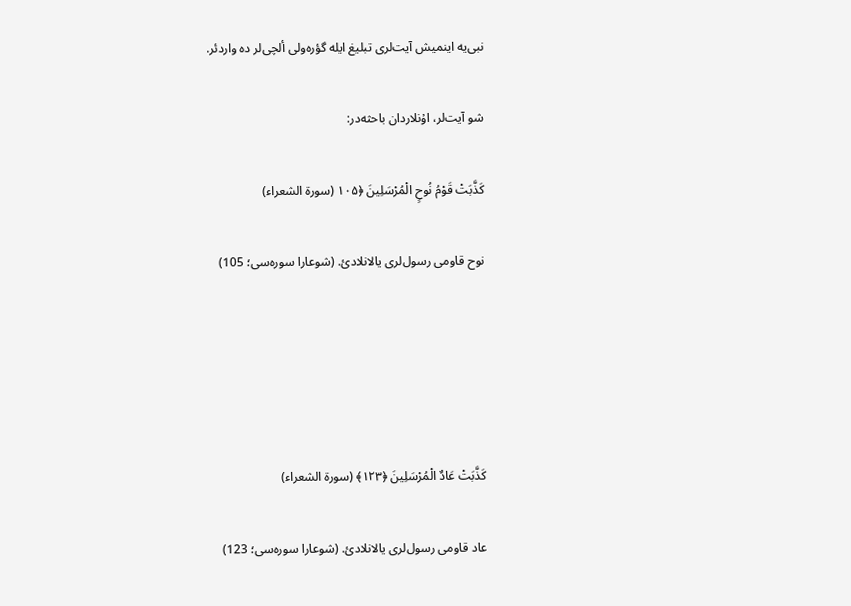نبی‌یە اینمیش آیت‌لری تبلیغ ایلە گؤرەولی ألچی‌لر دە واردئر.

شو آیت‌لر، اۇنلاردان باحثەدر:

كَذَّبَتْ قَوْمُ نُوحٍ الْمُرْسَلِينَ ﴿۱۰۵ (سورة الشعراء)

نوح قاومی رسول‌لری یالانلادئ. (شوعارا سورەسی؛ 105)





كَذَّبَتْ عَادٌ الْمُرْسَلِينَ ﴿۱۲۳﴾ (سورة الشعراء)

عاد قاومی رسول‌لری یالانلادئ. (شوعارا سورەسی؛ 123)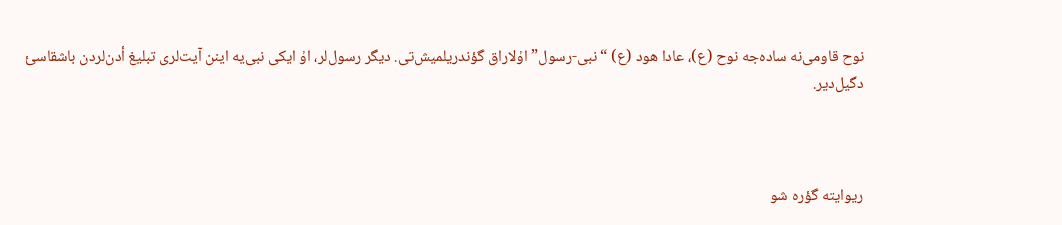نوح قاومی‌نە سادەجە نوح (ع)، عادا هود (ع) “نبی-رسول” اۇلاراق گؤندریلمیش‌تی. دیگر رسول‌لر، اۇ ایکی نبی‌یە اینن آیت‌لری تبلیغ أدن‌لردن باشقاسئ دگیل‌دیر.



ریوایتە گؤرە شو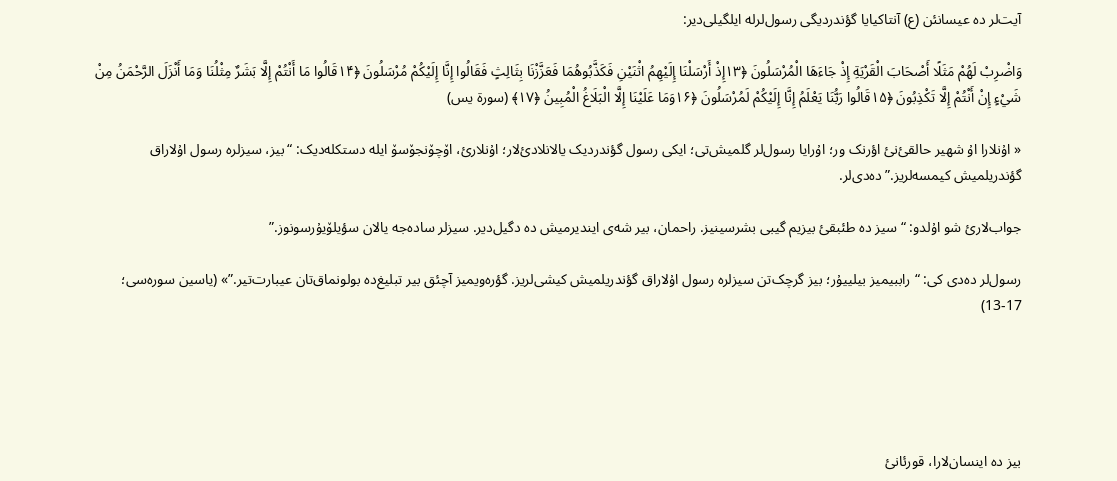آیت‌لر دە عیسانئن (ع) آنتاکیایا گؤندردیگی رسول‌لرلە ایلگیلی‌دیر:

وَاضْرِبْ لَهُمْ مَثَلًا أَصْحَابَ الْقَرْيَةِ إِذْ جَاءَهَا الْمُرْسَلُونَ ﴿۱۳إِذْ أَرْسَلْنَا إِلَيْهِمُ اثْنَيْنِ فَكَذَّبُوهُمَا فَعَزَّزْنَا بِثَالِثٍ فَقَالُوا إِنَّا إِلَيْكُمْ مُرْسَلُونَ ﴿۱۴قَالُوا مَا أَنْتُمْ إِلَّا بَشَرٌ مِثْلُنَا وَمَا أَنْزَلَ الرَّحْمَنُ مِنْ شَيْءٍ إِنْ أَنْتُمْ إِلَّا تَكْذِبُونَ ﴿۱۵قَالُوا رَبُّنَا يَعْلَمُ إِنَّا إِلَيْكُمْ لَمُرْسَلُونَ ﴿۱۶وَمَا عَلَيْنَا إِلَّا الْبَلَاغُ الْمُبِينُ ﴿۱۷﴾ (سورة یس)

« اۇنلارا اۇ شهیر حالقئ‌نئ اؤرنک ور؛ اۇرایا رسول‌لر گلمیش‌تی؛ ایکی رسول گؤندردیک یالانلادئ‌لار؛ اۇنلارئ، اۆچۆنجۆسۆ ایلە دستکلەدیک: “بیز، سیزلرە رسول اۇلاراق گؤندریلمیش کیمسەلریز.” دەدی‌لر.

جواب‌لارئ شو اۇلدو: “سیز دە طئبقئ بیزیم گیبی بشرسینیز. راحمان، بیر شەی ایندیرمیش دە دگیل‌دیر. سیزلر سادەجە یالان سؤیلۆیۇرسونوز.”

رسول‌لر دەدی کی: “راببیمیز بیلییۇر؛ بیز گرچک‌تن سیزلرە رسول اۇلاراق گؤندریلمیش کیشی‌لریز. گؤرەویمیز آچئق بیر تبلیغ‌دە بولونماق‌تان عیبارت‌تیر.”» (یاسین سورەسی؛ 17-13)





بیز دە اینسان‌لارا، قورئانئ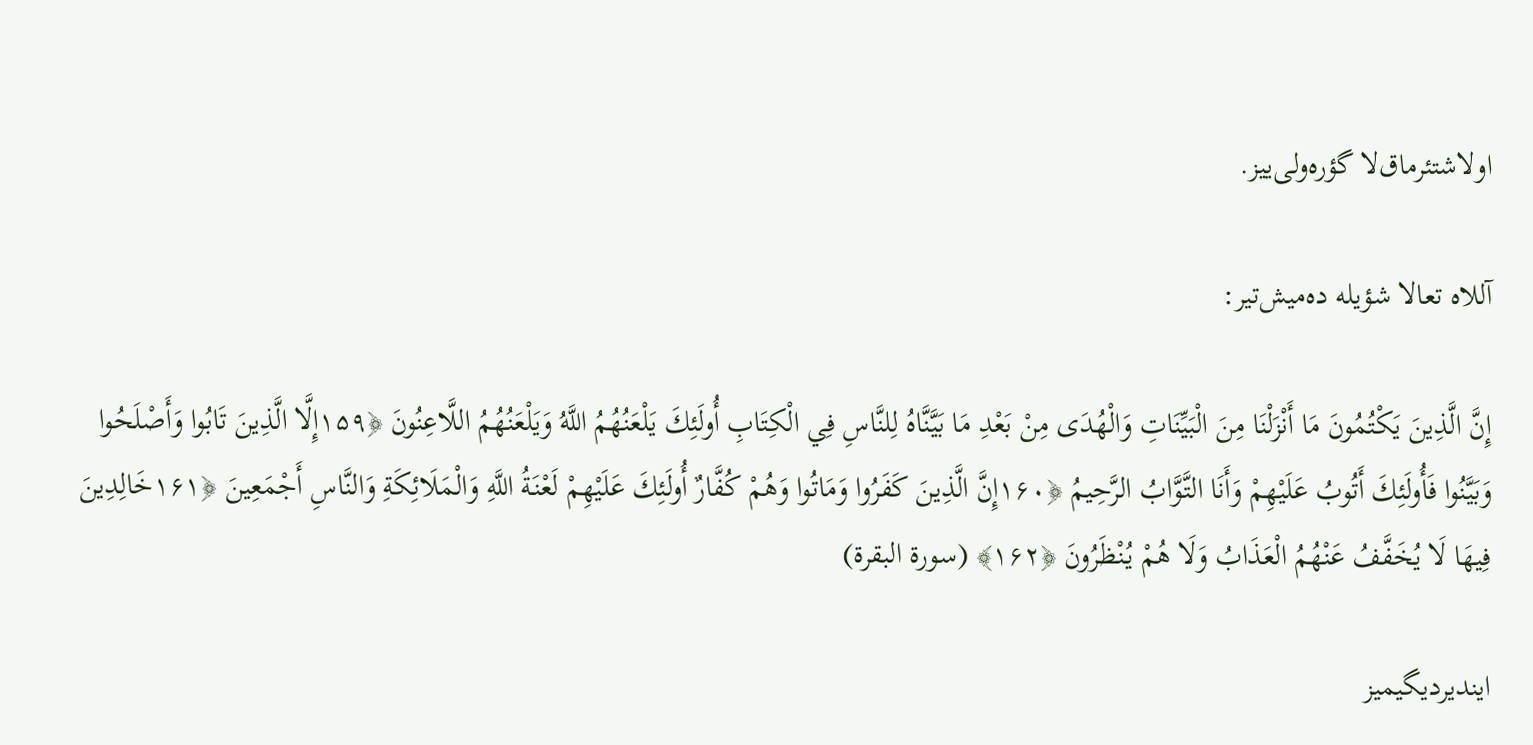اولاشتئرماق‌لا گؤرەولی‌ییز.

آللاە تعالا شؤیلە دەمیش‌تیر:

إِنَّ الَّذِينَ يَكْتُمُونَ مَا أَنْزَلْنَا مِنَ الْبَيِّنَاتِ وَالْهُدَى مِنْ بَعْدِ مَا بَيَّنَّاهُ لِلنَّاسِ فِي الْكِتَابِ أُولَئِكَ يَلْعَنُهُمُ اللَّهُ وَيَلْعَنُهُمُ اللَّاعِنُونَ ﴿۱۵۹إِلَّا الَّذِينَ تَابُوا وَأَصْلَحُوا وَبَيَّنُوا فَأُولَئِكَ أَتُوبُ عَلَيْهِمْ وَأَنَا التَّوَّابُ الرَّحِيمُ ﴿۱۶۰إِنَّ الَّذِينَ كَفَرُوا وَمَاتُوا وَهُمْ كُفَّارٌ أُولَئِكَ عَلَيْهِمْ لَعْنَةُ اللَّهِ وَالْمَلَائِكَةِ وَالنَّاسِ أَجْمَعِينَ ﴿۱۶۱خَالِدِينَ فِيهَا لَا يُخَفَّفُ عَنْهُمُ الْعَذَابُ وَلَا هُمْ يُنْظَرُونَ ﴿۱۶۲﴾ (سورة البقرة)

ایندیردیگیمیز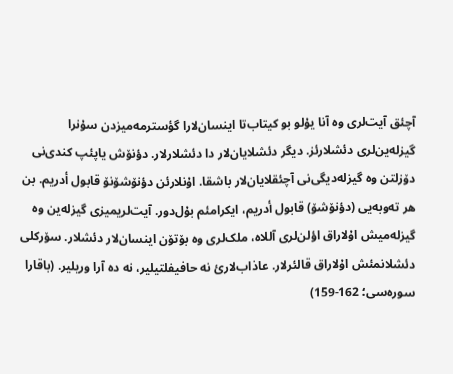آچئق آیت‌لری وە آنا یۇلو بو کیتاب‌تا اینسان‌لارا گؤسترمەمیزدن سۇنرا گیزلەین‌لری دئشلارئز. دیگر دئشلایان‌لار دا دئشلارلار. دؤنۆش یاپئپ کندی‌نی دۆزلتن وە گیزلەدیگی‌نی آچئقلایان‌لار باشقا. اۇنلارئن دؤنۆشۆنۆ قابول أدریم. بن هر تەوبەیی (دؤنۆشۆ) قابول أدریم، ایکرامئم بۇل‌دور. آیت‌لریمیزی گیزلەین وە گیزلەمیش اۇلاراق اؤلن‌لری آللاە، ملک‌لری وە بۆتۆن اینسان‌لار دئشلار. سۆرکلی دئشلانمئش اۇلاراق قالئرلار. عاذاب‌لارئ نە حافیفلتیلیر، نە دە آرا وریلیر. (باقارا سورەسی؛ 162-159)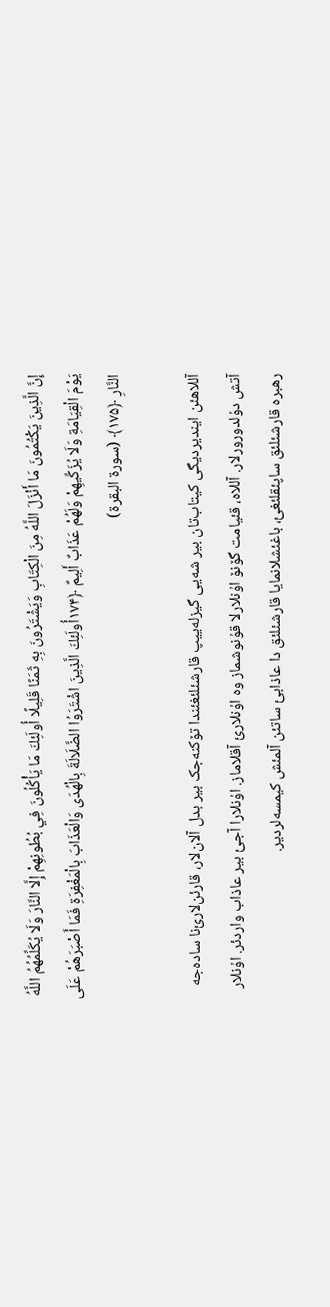إِنَّ الَّذِينَ يَكْتُمُونَ مَا أَنْزَلَ اللَّهُ مِنَ الْكِتَابِ وَيَشْتَرُونَ بِهِ ثَمَنًا قَلِيلًا أُولَئِكَ مَا يَأْكُلُونَ فِي بُطُونِهِمْ إِلَّا النَّارَ وَلَا يُكَلِّمُهُمُ اللَّهُ يَوْمَ الْقِيَامَةِ وَلَا يُزَكِّيهِمْ وَلَهُمْ عَذَابٌ أَلِيمٌ ﴿۱۷۴أُولَئِكَ الَّذِينَ اشْتَرَوُا الضَّلَالَةَ بِالْهُدَى وَالْعَذَابَ بِالْمَغْفِرَةِ فَمَا أَصْبَرَهُمْ عَلَى النَّارِ ﴿۱۷۵﴾ (سورة البقرة)

آللاهئن ایندیردیگی کیتاب‌تان بیر شەیی گیزلەییپ قارشئلئغئندا تۆکنەجک بیر بدل آلان‌لار، قارئن‌لارئ‌نا سادەجە آتش دۇلدورورلار. آللاە، قئیامت گۆنۆ اۇنلارلا قۇنوشماز وە اۇنلارئ آقلاماز. اۇنلارا آجئ بیر عاذاب واردئر. اۇنلار رهبرە قارشئلئق ساپئقلئغئ، باغئشلانمایا قارشئلئق دا عاذابئ ساتئن آلمئش کیمسەلردیر.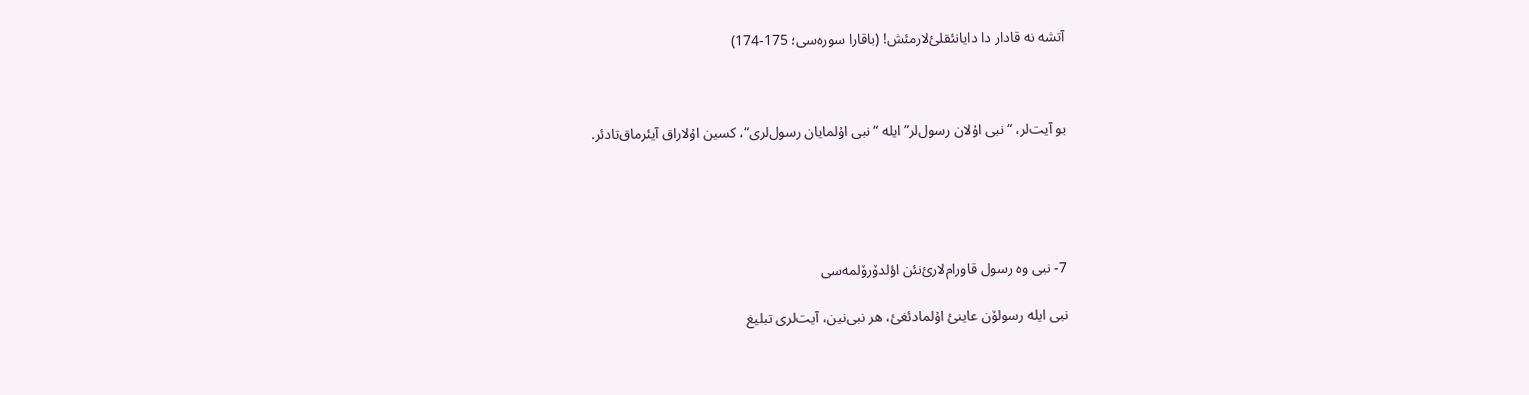آتشە نە قادار دا دایانئقلئ‌لارمئش! (باقارا سورەسی؛ 175-174)



بو آیت‌لر، “نبی اۇلان رسول‌لر” ایلە “نبی اۇلمایان رسول‌لری“، کسین اۇلاراق آیئرماق‌تادئر.





7- نبی وە رسول قاورام‌لارئ‌نئن اؤلدۆرۆلمەسی

نبی ایلە رسولۆن عاینئ اۇلمادئغئ، هر نبی‌نین، آیت‌لری تبلیغ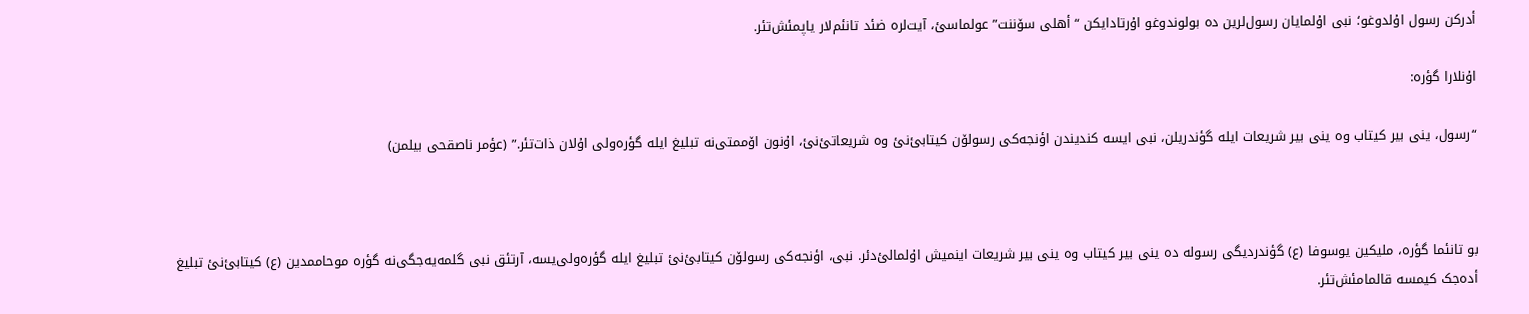أدرکن رسول اۇلدوغو؛ نبی اۇلمایان رسول‌لرین دە بولوندوغو اۇرتادایکن “أهلی سۆننت” عولماسئ، آیت‌لرە ضئد تانئم‌لار یاپمئش‌تئر.

اۇنلارا گؤرە:

“رسول، ینی بیر کیتاب وە ینی بیر شریعات ایلە گؤندریلن، نبی ایسە کندیندن اؤنجەکی رسولۆن کیتابئ‌نئ وە شریعاتئ‌نئ، اۇنون اۆممتی‌نە تبلیغ ایلە گؤرەولی اۇلان ذات‌تئر.” (عؤمر ناصقحی بیلمن)



بو تانئما گؤرە، ملیکین یوسوفا (ع) گؤندردیگی رسولە دە ینی بیر کیتاب وە ینی بیر شریعات اینمیش اۇلمالئ‌دئر. نبی، اؤنجەکی رسولۆن کیتابئ‌نئ تبلیغ ایلە گؤرەولی‌یسە، آرتئق نبی گلمەیەجگی‌نە گؤرە موحاممدین (ع) کیتابئ‌نئ تبلیغ أدەجک کیمسە قالمامئش‌تئر.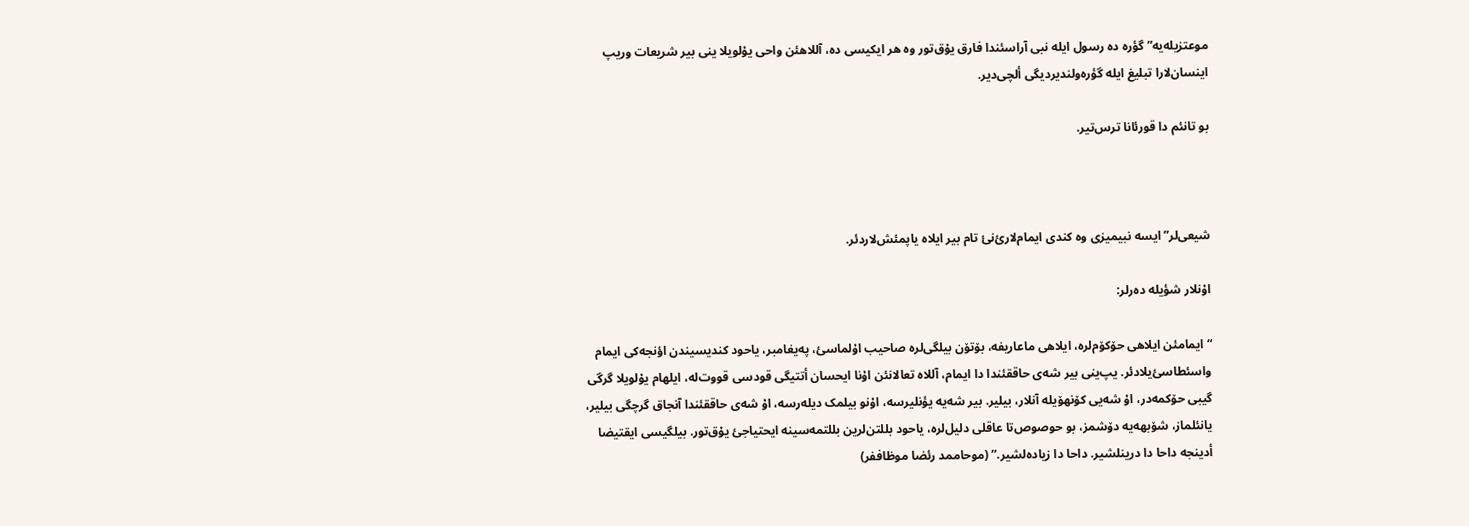موعتزیلەیە” گؤرە دە رسول ایلە نبی آراسئندا فارق یۇق‌تور وە هر ایکیسی دە، آللاهئن واحی یۇلویلا ینی بیر شریعات وریپ اینسان‌لارا تبلیغ ایلە گؤرەولندیردیگی ألچی‌دیر.

بو تانئم دا قورئانا ترس‌تیر.



شیعی‌لر” ایسە نبیمیزی وە کندی ایمام‌لارئ‌نئ تام بیر ایلاە یاپمئش‌لاردئر.

اۇنلار شؤیلە دەرلر:

“ایمامئن ایلاهی حۆکۆم‌لرە، ایلاهی ماعاریفە، بۆتۆن بیلگی‌لرە صاحیب اۇلماسئ، پەیغامبر، یاحود کندیسیندن اؤنجەکی ایمام واسئطاسئ‌یلادئر. یپ‌ینی بیر شەی حاققئندا دا ایمام، آللاە تعالانئن اۇنا ایحسان أتتیگی قودسی قووت‌لە، ایلهام یۇلویلا گرگی گیبی حۆکمەدر، اۇ شەیی کۆنهۆیلە آنلار، بیلیر. بیر شەیە یؤنلیرسە، اۇنو بیلمک دیلەرسە، اۇ شەی حاققئندا آنجاق گرچگی بیلیر، یانئلماز، شۆبهەیە دۆشمز، بو حوصوص‌تا عاقلی دلیل‌لرە، یاحود بللتن‌لرین بللتمەسینە ایحتیاجئ یۇق‌تور. بیلگیسی ایقتیضا أدینجە داحا دا درینلشیر. داحا دا زیادەلشیر.” (موحاممد رئضا موظاففر)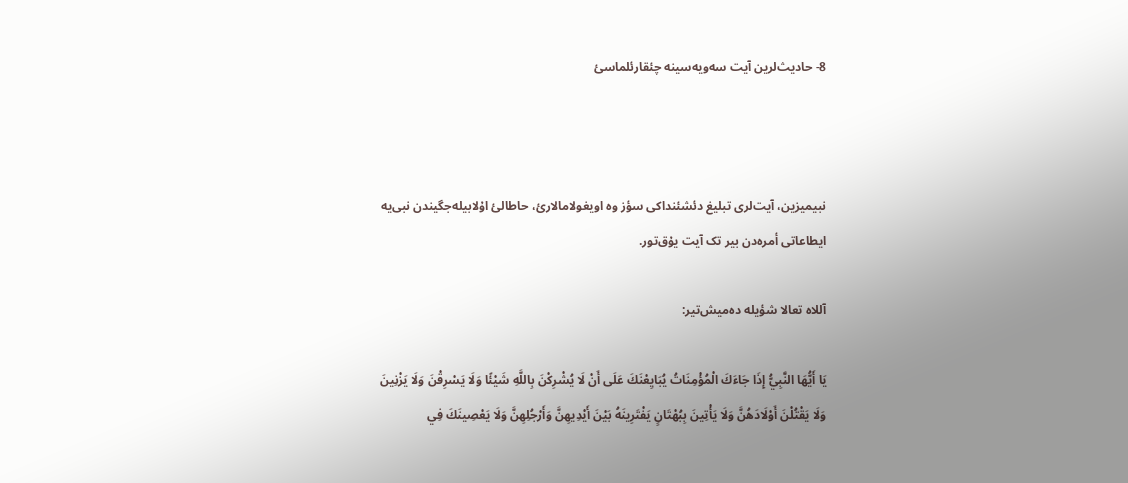8- حادیث‌لرین آیت سەویەسینە چئقارئلماسئ



نبیمیزین، آیت‌لری تبلیغ دئشئنداکی سؤز وە اویغولامالارئ، حاطالئ اۇلابیلەجگیندن نبی‌یە ایطاعاتی أمرەدن بیر تک آیت یۇق‌تور.

آللاە تعالا شؤیلە دەمیش‌تیر:

يَا أَيُّهَا النَّبِيُّ إِذَا جَاءَكَ الْمُؤْمِنَاتُ يُبَايِعْنَكَ عَلَى أَنْ لَا يُشْرِكْنَ بِاللَّهِ شَيْئًا وَلَا يَسْرِقْنَ وَلَا يَزْنِينَ وَلَا يَقْتُلْنَ أَوْلَادَهُنَّ وَلَا يَأْتِينَ بِبُهْتَانٍ يَفْتَرِينَهُ بَيْنَ أَيْدِيهِنَّ وَأَرْجُلِهِنَّ وَلَا يَعْصِينَكَ فِي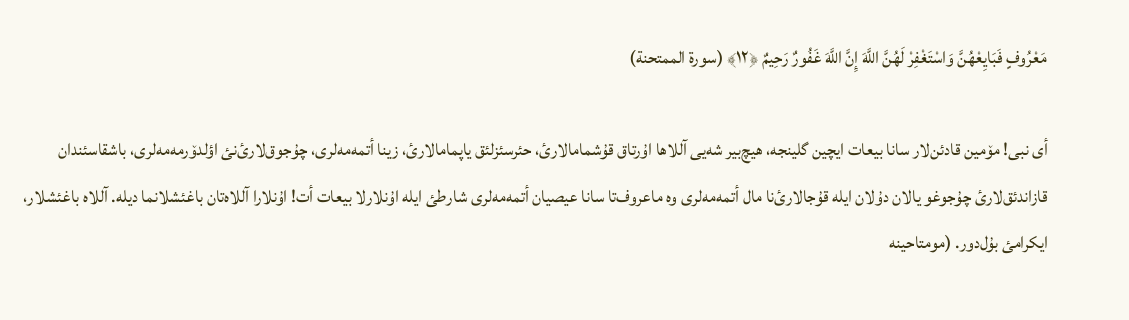مَعْرُوفٍ فَبَايِعْهُنَّ وَاسْتَغْفِرْ لَهُنَّ اللَّهَ إِنَّ اللَّهَ غَفُورٌ رَحِيمٌ ﴿۱۲﴾ (سورة الممتحنة)

أی نبی! مۆمین قادئن‌لار سانا بیعات ایچین گلینجە، هیچ‌بیر شەیی آللاها اۇرتاق قۇشمامالارئ، حئرسئزلئق یاپمامالارئ، زینا أتمەمەلری، چۇجوق‌لارئ‌نئ اؤلدۆرمەمەلری، باشقاسئندان قازاندئق‌لارئ چۇجوغو یالان دۇلان ایلە قۇجالارئ‌نا مال أتمەمەلری وە ماعروف‌تا سانا عیصیان أتمەمەلری شارطئ ایلە اۇنلارلا بیعات أت! اۇنلارا آللاەتان باغئشلانما دیلە. آللاە باغئشلار، ایکرامئ بۇل‌دور. (مومتاحینە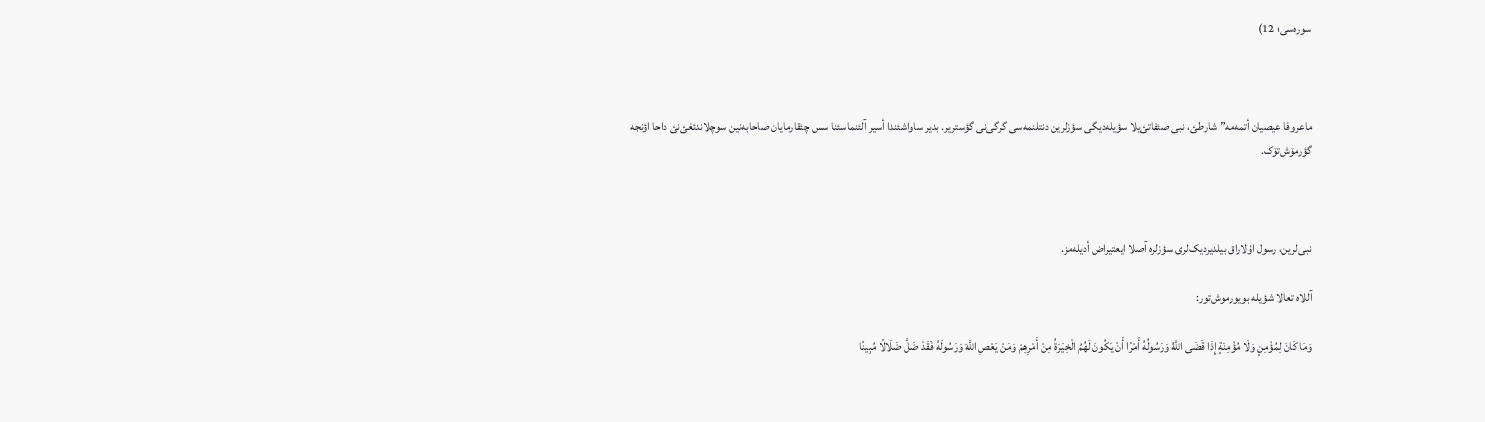سورەسی؛ 12)



ماعروفا عیصیان أتمەمە” شارطئ، نبی صئفاتئ‌یلا سؤیلەدیگی سؤزلرین دنتلنمەسی گرگی‌نی گؤستریر. بدیر ساواشئندا أسیر آلئنماسئنا سس چئقارمایان صاحابەنین سوچلاندئغئ‌نئ داحا اؤنجە گؤرمۆش‌تۆک.



نبی‌لرین، رسول اۇلاراق بیلدیردیک‌لری سؤزلرە آصلا ایعتیراض أدیلەمز.

آللاە تعالا شؤیلە بویورموش‌تور:

وَمَا كَانَ لِمُؤْمِنٍ وَلَا مُؤْمِنَةٍ إِذَا قَضَى اللَّهُ وَرَسُولُهُ أَمْرًا أَنْ يَكُونَ لَهُمُ الْخِيَرَةُ مِنْ أَمْرِهِمْ وَمَنْ يَعْصِ اللَّهَ وَرَسُولَهُ فَقَدْ ضَلَّ ضَلَالًا مُبِينًا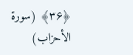﴿۳۶﴾ (سورة الأحزاب)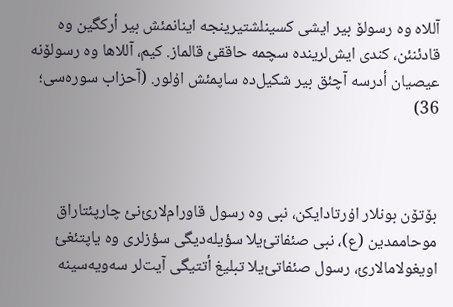آللاە وە رسولۆ بیر ایشی کسینلشتیرینجە اینانمئش بیر أرکگین وە قادئنئن، کندی ایش‌لریندە سچمە حاققئ قالماز. کیم، آللاها وە رسولۆنە عیصیان أدرسە آچئق بیر شکیل‌دە ساپمئش اۇلور. (آحزاب سورەسی؛ 36)



بۆتۆن بونلار اۇرتادایکن، نبی وە رسول قاورام‌لارئ‌نئ چارپئتاراق موحاممدین (ع)، نبی صئفاتئ‌یلا سؤیلەدیگی سؤزلری وە یاپتئغئ اویغولامالارئ، رسول صئفاتئ‌یلا تبلیغ أتتیگی آیت‌لر سەویەسینە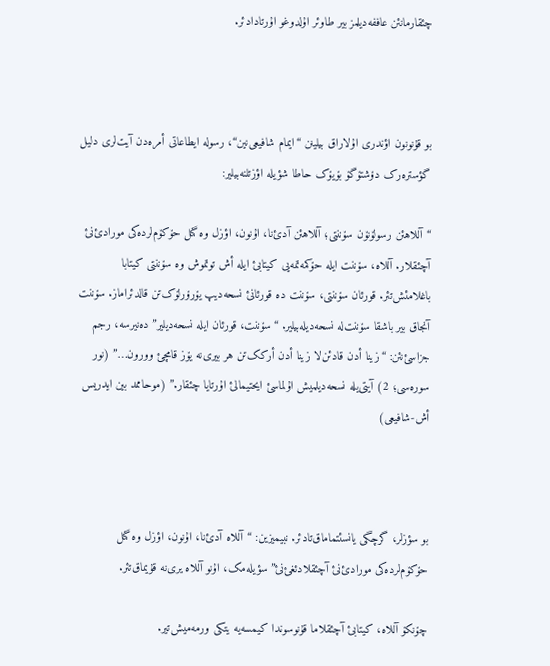چئقارمانئن عاففەدیلمز بیر طاوئر اۇلدوغو اۇرتادادئر.



بو قۇنونون اؤندری اۇلاراق بیلینن “ایمام شافیعی‌نین“، رسولە ایطاعاتی أمرەدن آیت‌لری دلیل گؤسترەرک دۆشتۆگۆ بۆیۆک حاطا شؤیلە اؤزتلنەبیلیر:

“آللاهئن رسولۆنۆن سۆننتی؛ آللاهئن آدئ‌نا، اۇنون، اؤزل وە گنل حۆکۆم‌لردەکی مورادئ‌نئ آچئقلار. آللاە، سۆننت ایلە حۆکمەتمەیی کیتابئ ایلە أش توتموش وە سۆننتی کیتابا باغلامئش‌تئر. قورئان سۆننتی، سۆننت دە قورئانئ نسحەدیپ یۆرۆرلۆک‌تن قالدئراماز. سۆننت آنجاق بیر باشقا سۆننت‌لە نسحەدیلەبیلیر. “سۆننت، قورئان ایلە نسحەدیلیر” دەنیرسە، رجم جزاسئ‌نئن: “زینا أدن قادئن‌لا زینا أدن أرکک‌تن هر بیری‌نە یۆز قامچئ وورون…” (نور سورەسی؛ 2) آیتی‌یلە نسحەدیلمیش اۇلماسئ ایحتیمالئ اۇرتایا چئقار.” (موحاممد بین ایدریس أش-شافیعی)



بو سؤزلر، گرچگی یانسئتماماق‌تادئر. نبیمیزین: “آللاە آدئ‌نا، اۇنون، اؤزل وە گنل حۆکۆم‌لردەکی مورادئ‌نئ آچئقلادئغئ‌نئ” سؤیلەمک، اۇنو آللاە یری‌نە قۇیماق‌تئر.

چۆنکۆ آللاە، کیتابئ آچئقلاما قۇنوسوندا کیمسەیە یتکی ورمەمیش‌تیر.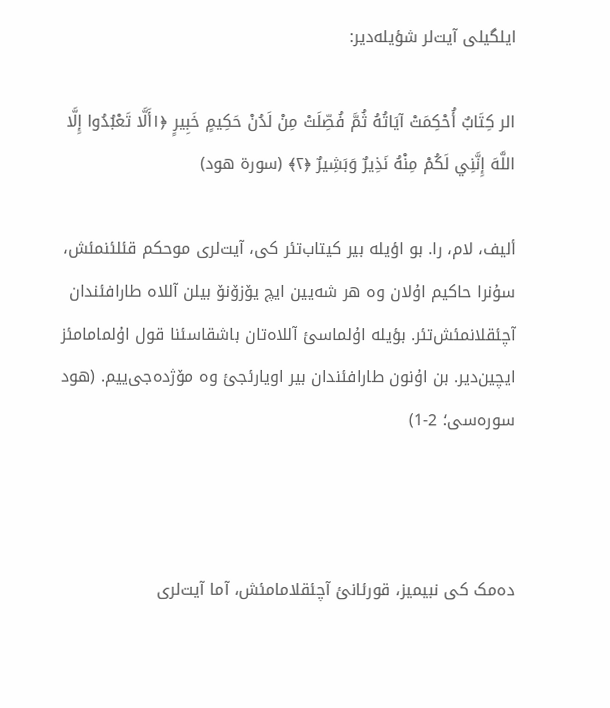ایلگیلی آیت‌لر شؤیلەدیر:

الر كِتَابٌ أُحْكِمَتْ آيَاتُهُ ثُمَّ فُصِّلَتْ مِنْ لَدُنْ حَكِيمٍ خَبِيرٍ ﴿۱أَلَّا تَعْبُدُوا إِلَّا اللَّهَ إِنَّنِي لَكُمْ مِنْهُ نَذِيرٌ وَبَشِيرٌ ﴿۲﴾ (سورة هود)

ألیف، لام، را. بو اؤیلە بیر کیتاب‌تئر کی، آیت‌لری موحکم قئلئنمئش، سۇنرا حاکیم اۇلان وە هر شەیین ایچ یۆزۆنۆ بیلن آللاە طارافئندان آچئقلانمئش‌تئر. بؤیلە اۇلماسئ آللاەتان باشقاسئنا قول اۇلمامامئز ایچین‌دیر. بن اۇنون طارافئندان بیر اویارئجئ وە مۆژدەجی‌ییم. (هود سورەسی؛ 2-1)



دەمک کی نبیمیز، قورئانئ آچئقلامامئش، آما آیت‌لری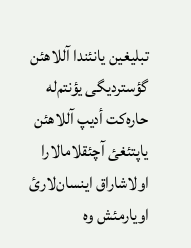تبلیغین یانئندا آللاهئن گؤستردیگی یؤنتم‌لە حارەکت أدیپ آللاهئن یاپتئغئ آچئقلامالارا اولاشاراق اینسان‌لارئ اویارمئش وە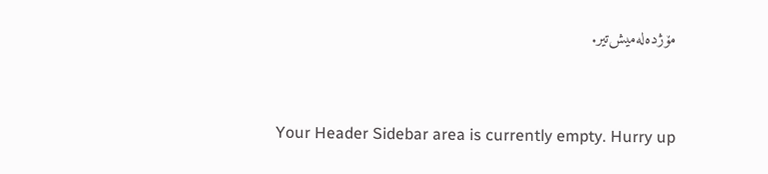مۆژدەلەمیش‌تیر.



Your Header Sidebar area is currently empty. Hurry up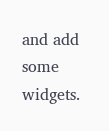and add some widgets.